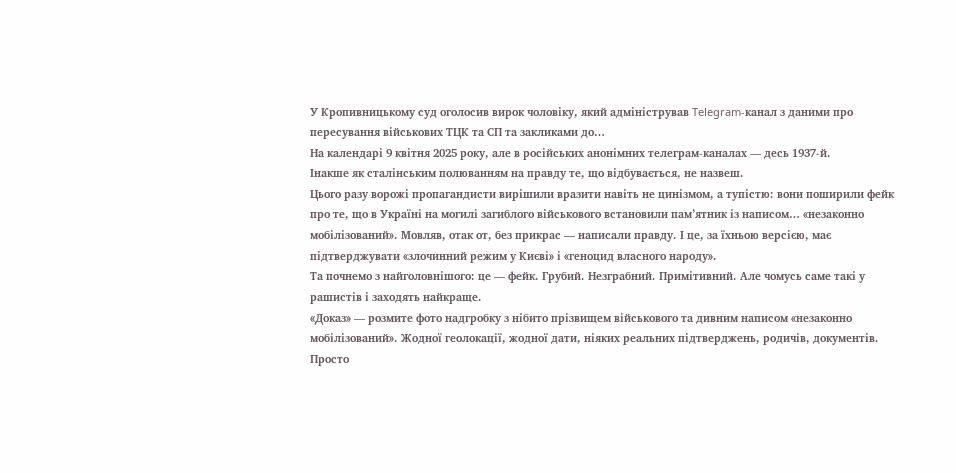У Кропивницькому суд оголосив вирок чоловіку, який адміністрував Telegram-канал з даними про пересування військових ТЦК та СП та закликами до…
На календарі 9 квітня 2025 року, але в російських анонімних телеграм-каналах — десь 1937-й.
Інакше як сталінським полюванням на правду те, що відбувається, не назвеш.
Цього разу ворожі пропагандисти вирішили вразити навіть не цинізмом, а тупістю: вони поширили фейк про те, що в Україні на могилі загиблого військового встановили памʼятник із написом… «незаконно мобілізований». Мовляв, отак от, без прикрас — написали правду. І це, за їхньою версією, має підтверджувати «злочинний режим у Києві» і «геноцид власного народу».
Та почнемо з найголовнішого: це — фейк. Грубий. Незграбний. Примітивний. Але чомусь саме такі у рашистів і заходять найкраще.
«Доказ» — розмите фото надгробку з нібито прізвищем військового та дивним написом «незаконно мобілізований». Жодної геолокації, жодної дати, ніяких реальних підтверджень, родичів, документів. Просто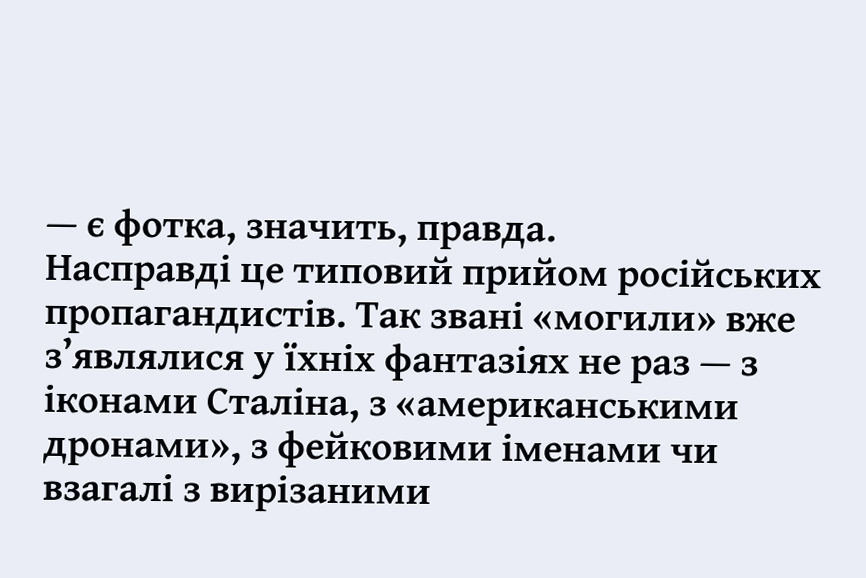— є фотка, значить, правда.
Насправді це типовий прийом російських пропагандистів. Так звані «могили» вже з’являлися у їхніх фантазіях не раз — з іконами Сталіна, з «американськими дронами», з фейковими іменами чи взагалі з вирізаними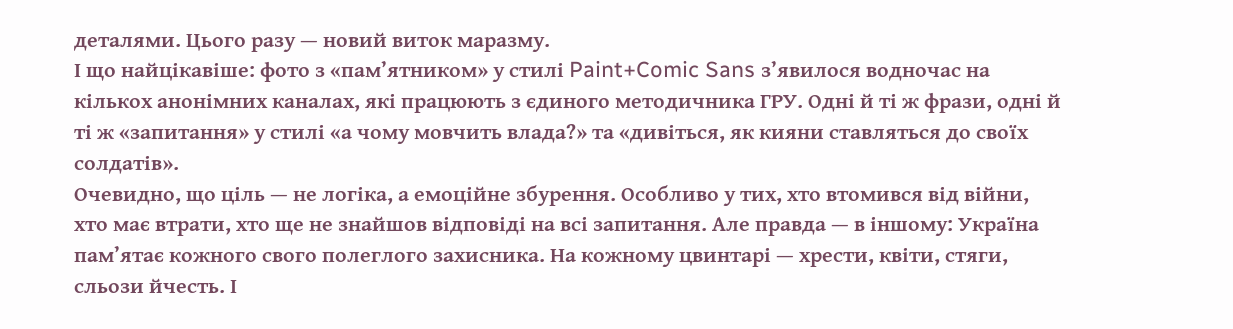деталями. Цього разу — новий виток маразму.
І що найцікавіше: фото з «пам’ятником» у стилі Paint+Comic Sans з’явилося водночас на кількох анонімних каналах, які працюють з єдиного методичника ГРУ. Одні й ті ж фрази, одні й ті ж «запитання» у стилі «а чому мовчить влада?» та «дивіться, як кияни ставляться до своїх солдатів».
Очевидно, що ціль — не логіка, а емоційне збурення. Особливо у тих, хто втомився від війни, хто має втрати, хто ще не знайшов відповіді на всі запитання. Але правда — в іншому: Україна пам’ятає кожного свого полеглого захисника. На кожному цвинтарі — хрести, квіти, стяги, сльози йчесть. І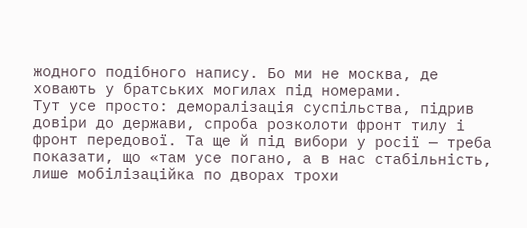жодного подібного напису. Бо ми не москва, де ховають у братських могилах під номерами.
Тут усе просто: деморалізація суспільства, підрив довіри до держави, спроба розколоти фронт тилу і фронт передової. Та ще й під вибори у росії — треба показати, що «там усе погано, а в нас стабільність, лише мобілізаційка по дворах трохи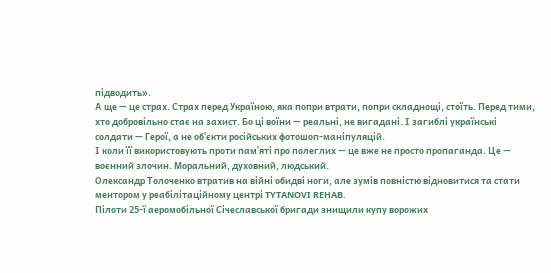підводить».
А ще — це страх. Страх перед Україною, яка попри втрати, попри складнощі, стоїть. Перед тими, хто добровільно стає на захист. Бо ці воїни — реальні, не вигадані. І загиблі українські солдати — Герої, а не обʼєкти російських фотошоп-маніпуляцій.
І коли її використовують проти памʼяті про полеглих — це вже не просто пропаганда. Це — воєнний злочин. Моральний, духовний, людський.
Олександр Толоченко втратив на війні обидві ноги, але зумів повністю відновитися та стати ментором у реабілітаційному центрі TYTANOVI REHAB.
Пілоти 25-ї аеромобільної Січеславської бригади знищили купу ворожих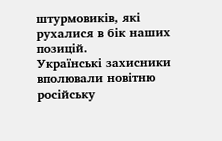штурмовиків, які рухалися в бік наших позицій.
Українські захисники вполювали новітню російську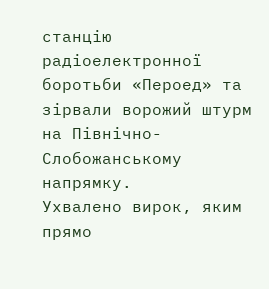станцію радіоелектронної боротьби «Пероед» та зірвали ворожий штурм на Північно-Слобожанському напрямку.
Ухвалено вирок, яким прямо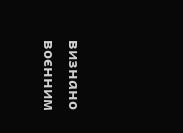визнано воєнним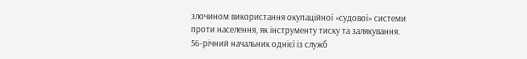злочином використання окупаційної «судової» системи проти населення, як інструменту тиску та залякування.
56-річний начальник однієї із служб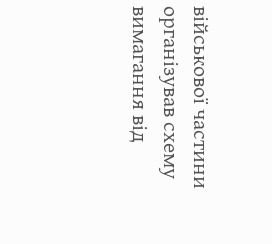військової частини організував схему вимагання від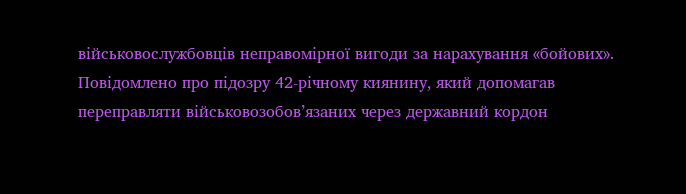військовослужбовців неправомірної вигоди за нарахування «бойових».
Повідомлено про підозру 42-річному киянину, який допомагав переправляти військовозобов’язаних через державний кордон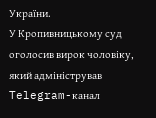України.
У Кропивницькому суд оголосив вирок чоловіку, який адміністрував Telegram-канал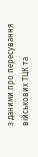з даними про пересування військових ТЦК та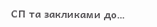СП та закликами до…